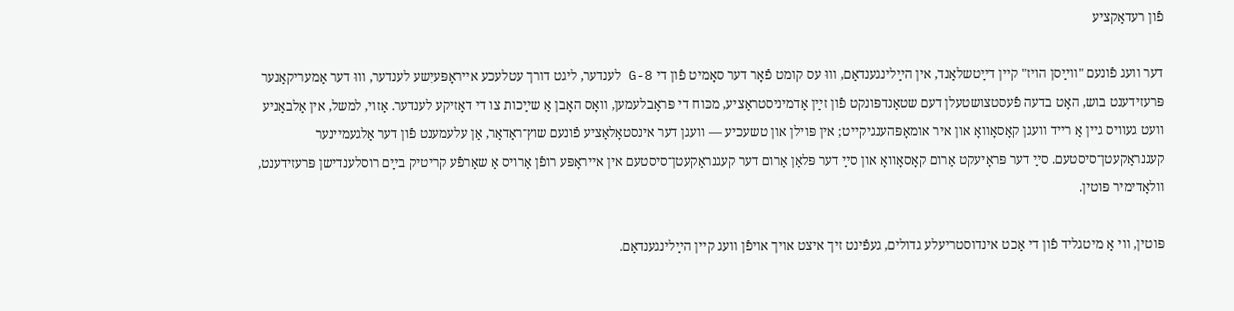פֿון רעדאַקציע

דער וועג פֿונעם "ווײַסן הויז" קיין דײַטשלאַנד, אין הײַלינגענדאַם, וווּ עס קומט פֿאָר דער סאָמיט פֿון די G-8 לענדער, ליגט דורך עטלעכע אייראָפּעיִשע לענדער, וווּ דער אַמעריקאַנער פּרעזידענט בוש, האָט בדעה פֿעסטצושטעלן דעם שטאַנדפּונקט פֿון זײַן אַדמיניסטראַציע, מכּוח די פּראָבלעמען, וואָס האָבן אַ שײַכות צו די דאָזיקע לענדער. אַזוי, למשל, אין אַלבאַניע וועט געוויס גיין אַ רייד וועגן קאָסאָוואָ און איר אומאָפּהענגיקייט; אין פּוילן און טשעכיע — וועגן דער אינסטאָלאַציע פֿונעם שוץ־ראַדאַר, אַן עלעמענט פֿון דער אַלגעמיינער קעגנראַקעטן־סיסטעם. סײַ דער פּראָיעקט אַרום קאָסאָוואָ און סײַ דער פּלאַן אַרום דער קעגנראַקעטן־סיסטעם אין אייראָפּע רופֿן אַרויס אַ שאַרפֿע קריטיק בײַם רוסלענדישן פּרעזידענט, וולאַדימיר פּוטין.

פּוטין, ווי אַ מיטגליד פֿון די אַכט אינדוסטריעלע גדולים, געפֿינט זיך איצט אויך אויפֿן וועג קיין הײַלינגענדאַם.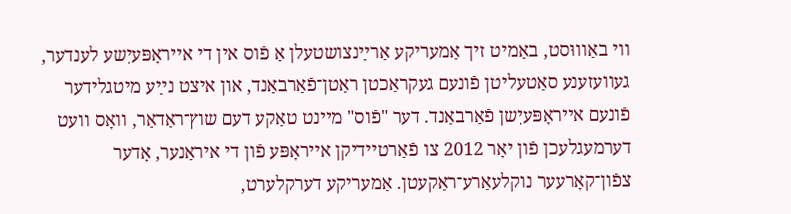ווי באַוווּסט, באַמיט זיך אַמעריקע אַרײַנצושטעלן אַ פֿוס אין די אייראָפּעיִשע לענדער, געוועזענע סאַטעליטן פֿונעם געקראַכטן ראַטן־פֿאַרבאַנד, און איצט נײַע מיטגלידער פֿונעם אייראָפּעיִשן פֿאַרבאַנד. דער "פֿוס" מיינט טאַקע דעם שוץ־ראַדאַר, וואָס וועט דערמעגלעכן פֿון יאָר 2012 צו פֿאַרטיידיקן אייראָפּע פֿון די איראַנער, אָדער צפֿון־קאָרעער נוקלעאַרע־ראַקעטן. אַמעריקע דערקלערט,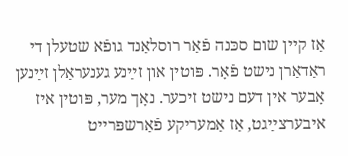אַז קיין שום סכּנה פֿאַר רוסלאַנד גופֿא שטעלן די ראַדאַרן נישט פֿאָר. פּוטין און זײַנע גענעראַלן זײַנען אָבער אין דעם נישט זיכער. נאָך מער, פּוטין איז איבערצײַגט, אַז אַמעריקע פֿאַרשפּרייט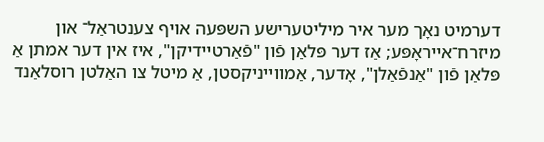דערמיט נאָך מער איר מיליטערישע השפּעה אויף צענטראַל־ און מיזרח־אייראָפּע; אַז דער פּלאַן פֿון "פֿאַרטיידיקן", איז אין דער אמתן אַ פּלאַן פֿון "אַנפֿאַלן", אָדער, אַמווייניקסטן, אַ מיטל צו האַלטן רוסלאַנד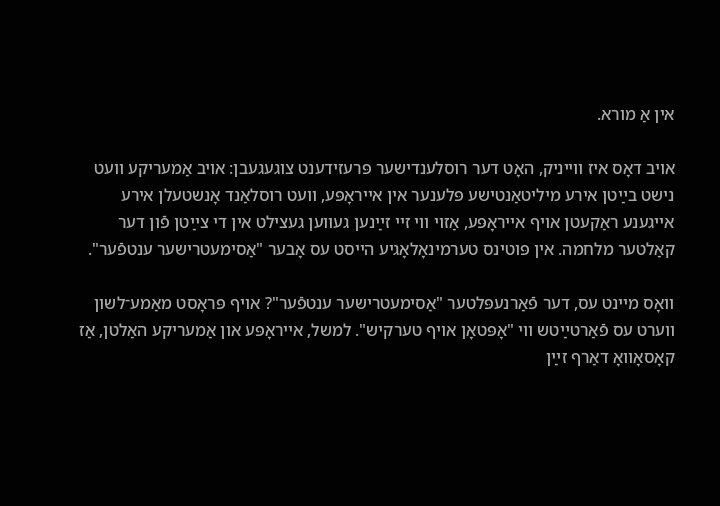אין אַ מורא.

אויב דאָס איז ווייניק, האָט דער רוסלענדישער פּרעזידענט צוגעגעבן: אויב אַמעריקע וועט נישט בײַטן אירע מיליטאַנטישע פּלענער אין אייראָפּע, וועט רוסלאַנד אָנשטעלן אירע אייגענע ראַקעטן אויף אייראָפּע, אַזוי ווי זיי זײַנען געווען געצילט אין די צײַטן פֿון דער קאַלטער מלחמה. אין פּוטינס טערמינאָלאָגיע הייסט עס אָבער "אַסימעטרישער ענטפֿער".

וואָס מיינט עס, דער פֿאַרנעפּלטער "אַסימעטרישער ענטפֿער"? אויף פּראָסט מאַמע־לשון ווערט עס פֿאַרטײַטש ווי "אָפּטאָן אויף טערקיש". למשל, אייראָפּע און אַמעריקע האַלטן, אַז קאָסאָוואָ דאַרף זײַן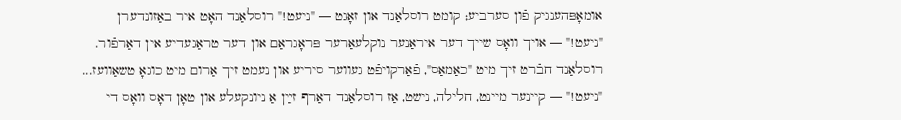אומאָפּהענגיק פֿון סערביע; קומט רוסלאַנד און זאָגט — "ניעט!" רוסלאַנד האָט איר באַזונדערן "ניעט!" — אויך וואָס שייך דער איראַנער נוקלעאַרער פּראָגראַם און דער טראַגעדיע אין דאַרפֿור. רוסלאַנד חבֿרט זיך מיט "כאַמאַס", פֿאַרקויפֿט געווער סיריע און נעמט זיך אַרום מיט כוגאָ טשאַוועז... "ניעט!" — קיינער מיינט, חלילה, נישט, אַז רוסלאַנד דאַרף זײַן אַ ניונקעלע און טאָן דאָס וואָס די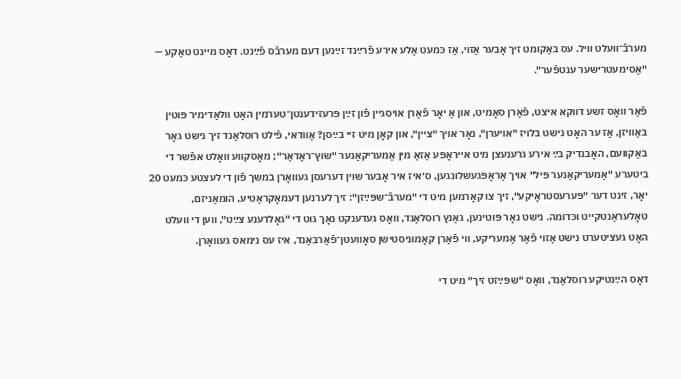מערבֿ־וועלט וויל. עס באַקומט זיך אָבער אַזוי, אַז כּמעט אַלע אירע פֿרײַנד זײַנען דעם מערבֿס פֿײַנט. דאָס מיינט טאַקע — "אַסימעטרישער ענטפֿער".

פֿאַר וואָס זשע דווקא איצט, פֿאַרן סאָמיט, און אַ יאָר פֿאַרן אויסגיין פֿון זײַן פּרעזידענטן־טערמין האָט וולאַדימיר פּוטין באַוויזן, אַז ער האָט נישט בלויז "אויערן", נאָר אויך "ציין", און קאָן מיט זיי בײַסן? אַוודאי, פֿילט רוסלאַנד זיך נישט גאָר באַקוועם, האָבנדיק בײַ אירע גרענעצן מיט אייראָפּע אַזאַ מין אַמעריקאַנער "שוץ־ראַדאַר"; מאָסקווע וואָלט אפֿשר די ביטערע "אַמעריקאַנער פּיל" אויך אַראָפּגעשלונגען, ס‘איז איר אָבער שוין דערעסן געוואָרן במשך פֿון די לעצטע כּמעט 20 יאָר, זינט דער "פּערעסטראָיקע", זיך צו קאָרמען מיט די "מערבֿ־שפּײַזן": זיך לערנען דעמאָקראַטיע, הומאַניזם, טאָלעראַנטקייט וכּדומה. נישט נאָר פּוטינען, גאַנץ רוסלאַנד, וואָס געדענקט נאָך גוט די "גאָלדענע צײַט", ווען די וועלט האָט געציטערט נישט אַזוי פֿאַר אַמעריקע, ווי פֿאַרן קאָמוניסטישן סאָוועטן־פֿאַרבאַנד, איז עס נימאס געוואָרן.

דאָס הײַנטיקע רוסלאַנד, וואָס "שפּײַזט זיך" מיט די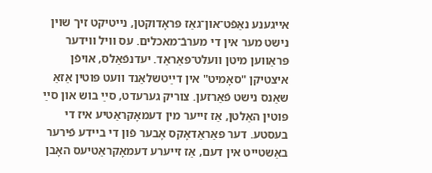אייגענע נאַפֿט־און־גאַז פּראָדוקטן, נייטיקט זיך שוין נישט מער אין די מערבֿ־מאכלים. עס וויל ווידער פּראַווען מיטן וועלט־פּאַראַד. יעדנפֿאַלס, אויפֿן איצטיקן "סאָמיט" אין דײַטשלאַנד וועט פּוטין אַזאַ שאַנס נישט פֿאַרזען. צוריק גערעדט, סײַ בוש און סײַ פּוטין האַלטן, אַז זייער מין דעמאָקראַטיע איז די בעסטע. דער פּאַראַדאָקס אָבער פֿון די ביידע פֿירער באַשטייט אין דעם, אַז זייערע דעמאָקראַטיעס האָבן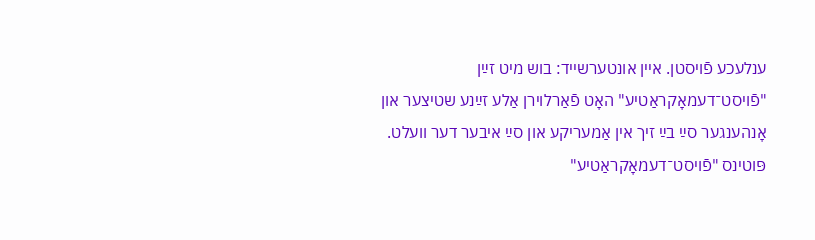ענלעכע פֿויסטן. איין אונטערשייד: בוש מיט זײַן "פֿויסט־דעמאָקראַטיע" האָט פֿאַרלוירן אַלע זײַנע שטיצער און אָנהענגער סײַ בײַ זיך אין אַמעריקע און סײַ איבער דער וועלט. פּוטינס "פֿויסט־דעמאָקראַטיע"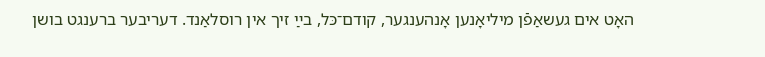האָט אים געשאַפֿן מיליאָנען אָנהענגער, קודם־כּל, בײַ זיך אין רוסלאַנד. דעריבער ברענגט בושן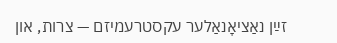זײַן נאַציאָנאַלער עקסטרעמיזם — צרות, און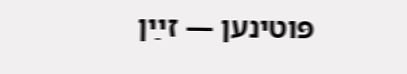פּוטינען — זײַן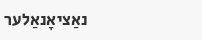נאַציאָנאַלער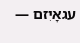עגאָיִזם —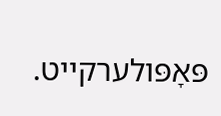פּאָפּולערקייט.